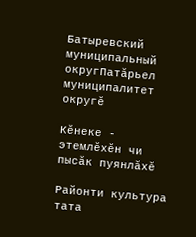Батыревский муниципальный округПатăрьел муниципалитет округĕ

Кĕнеке - этемлĕхĕн чи пысăк пуянлăхĕ

Районти культура тата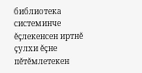библиотека системинче ĕçлекенсен иртнĕ çулхи ĕçне пĕтĕмлетекен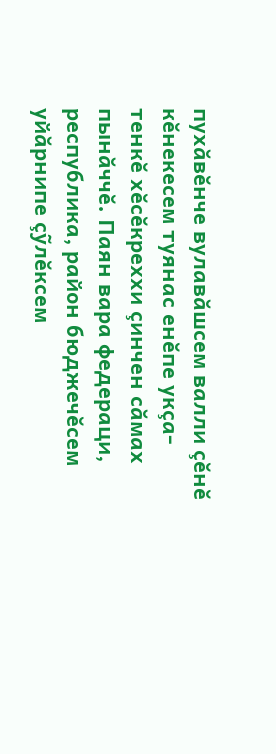пухăвĕнче вулавăшсем валли çĕнĕ кĕнекесем туянас енĕпе укçа-тенкĕ хĕсĕкреххи çинчен сăмах пынăччĕ. Паян вара федераци, республика, район бюджечĕсем уйăрнипе çỹлĕксем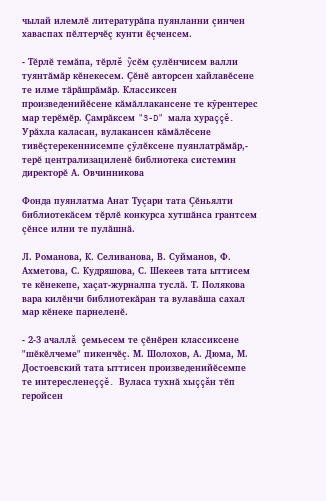чылай илемлĕ литературăпа пуянланни çинчен хаваспах пĕлтерчĕç кунти ĕçченсем.

- Тĕрлĕ темăпа, тĕрлĕ ỹсĕм çулĕнчисем валли туянтăмăр кĕнекесем. Çĕнĕ авторсен хайлавĕсене те илме тăрăшрăмăр. Классиксен произведенийĕсене кăмăллакансене те кỹрентерес мар терĕмĕр. Çамрăксем "3-D" мала хураççĕ. Урăхла каласан, вулакансен кăмăлĕсене тивĕçтерекеннисемпе çỹлĕксене пуянлатрăмăр,- терĕ централизациленĕ библиотека системин директорĕ А. Овчинникова

Фонда пуянлатма Анат Туçари тата Çĕньялти библиотекăсем тĕрлĕ конкурса хутшăнса грантсем çĕнсе илни те пулăшнă.

Л. Романова, К. Селиванова, В. Суйманов, Ф. Ахметова, С. Кудряшова, С. Шекеев тата ыттисем те кĕнекепе, хаçат-журналпа туслă. Т. Полякова вара килĕнчи библиотекăран та вулавăша сахал мар кĕнеке парнеленĕ.

- 2-3 ачаллă çемьесем те çĕнĕрен классиксене "шĕкĕлчеме" пикенчĕç. М. Шолохов, А. Дюма, М. Достоевский тата ыттисен произведенийĕсемпе те интересленеççĕ. Вуласа тухнă хыççăн тĕп геройсен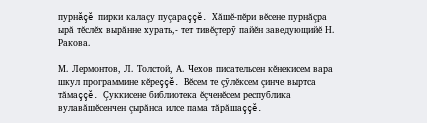пурнăçĕ пирки калаçу пуçараççĕ. Хăшĕ-пĕри вĕсене пурнăçра ырă тĕслĕх вырăнне хурать,- тет тивĕçтерỹ пайĕн заведующийĕ Н. Ракова.

М. Лермонтов, Л. Толстой, А. Чехов писательсен кĕнекисем вара шкул программине кĕреççĕ. Вĕсем те çỹлĕксем çинче выртса тăмаççĕ. Çуккисене библиотека ĕçченĕсем республика вулавăшĕсенчен çырăнса илсе пама тăрăшаççĕ.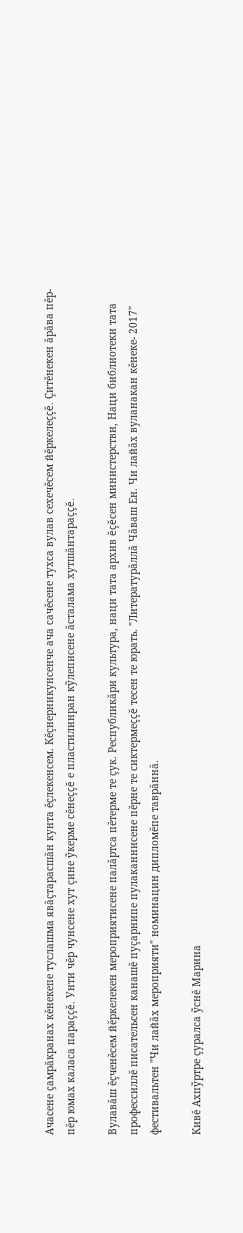Ачасене çамрăкранах кĕнекепе туслашма явăçтарасшăн кунта ĕçлекенсем. Кĕçнерникунсенче ача сачĕсене тухса вулав сехечĕсем йĕркелеççĕ. Çитĕнекен ăрăва пĕр-пĕр юмах каласа параççĕ. Унти чĕр чунсене хут çине ỹкерме сĕнеççĕ е пластилинран кỹлеписене ăсталама хутшăнтараççĕ.

Вулавăш ĕçченĕсем йĕркелекен мероприятисене палăртса пĕтерме те çук. Республикăри культура, наци тата архив ĕçĕсен министерстви, Наци библиотеки тата профессиллĕ писательсен канашĕ пуçарнипе пулаканнисене пĕрне те сиктермеççĕ тесен те юрать. "Литературăллă Чăваш Ен. Чи лайăх вуланакан кĕнеке- 2017" фестивальтен "Чи лайăх мероприяти" номинацин дипломĕпе таврăннă.

Кивĕ Ахпỹртре çуралса ỹснĕ Марина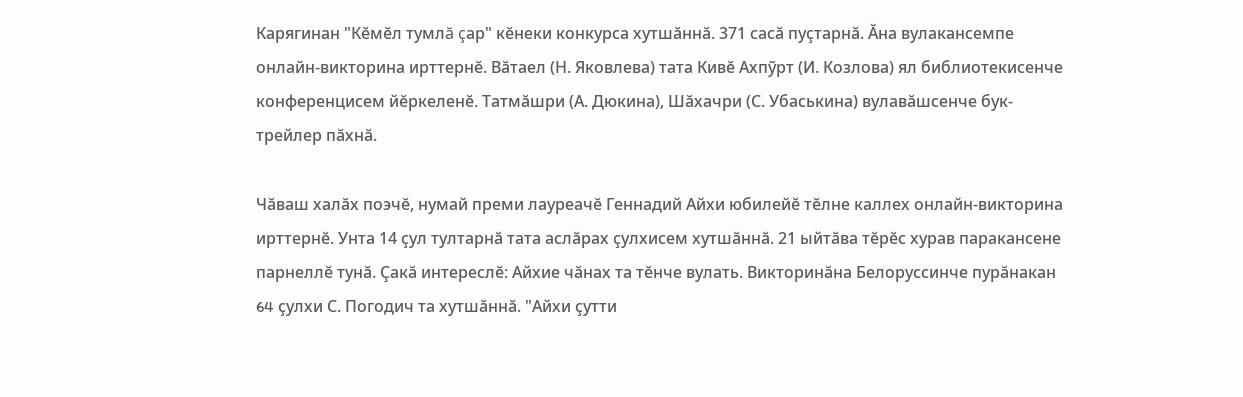Карягинан "Кĕмĕл тумлă çар" кĕнеки конкурса хутшăннă. 371 сасă пуçтарнă. Ăна вулакансемпе онлайн-викторина ирттернĕ. Вăтаел (Н. Яковлева) тата Кивĕ Ахпỹрт (И. Козлова) ял библиотекисенче конференцисем йĕркеленĕ. Татмăшри (А. Дюкина), Шăхачри (С. Убаськина) вулавăшсенче бук-трейлер пăхнă.

Чăваш халăх поэчĕ, нумай преми лауреачĕ Геннадий Айхи юбилейĕ тĕлне каллех онлайн-викторина ирттернĕ. Унта 14 çул тултарнă тата аслăрах çулхисем хутшăннă. 21 ыйтăва тĕрĕс хурав паракансене парнеллĕ тунă. Çакă интереслĕ: Айхие чăнах та тĕнче вулать. Викторинăна Белоруссинче пурăнакан 64 çулхи С. Погодич та хутшăннă. "Айхи çутти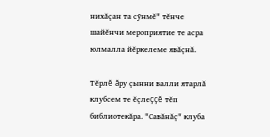нихăçан та сỹнмĕ" тĕнче шайĕнчи мероприятие те асра юлмалла йĕркелеме явăçнă.

Тĕрлĕ ăру çынни валли ятарлă клубсем те ĕçлеççĕ тĕп библиотекăра. "Савăнăç" клуба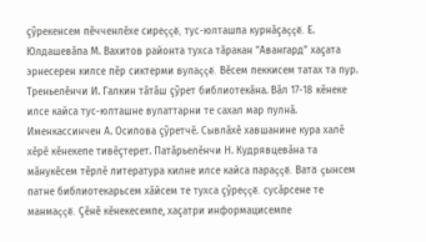çỹрекенсем пĕчченлĕхе сиреççĕ, тус-юлташпа курнăçаççĕ. Е. Юлдашевăпа М. Вахитов районта тухса тăракан "Авангард" хаçата эрнесерен килсе пĕр сиктерми вулаççĕ. Вĕсем пеккисем татах та пур. Треньелĕнчи И. Галкин тăтăш çỹрет библиотекăна. Вăл 17-18 кĕнеке илсе кайса тус-юлташне вулаттарни те сахал мар пулнă. Именкассинчен А. Осипова çỹретчĕ. Сывлăхĕ хавшанине кура халĕ хĕрĕ кĕнекепе тивĕçтерет. Патăрьелĕнчи Н. Кудрявцевăна та мăнукĕсем тĕрлĕ литература килне илсе кайса параççĕ. Ватă çынсем патне библиотекарьсем хăйсем те тухса çỹреççĕ. сусăрсене те манмаççĕ. Çĕнĕ кĕнекесемпе, хаçатри информацисемпе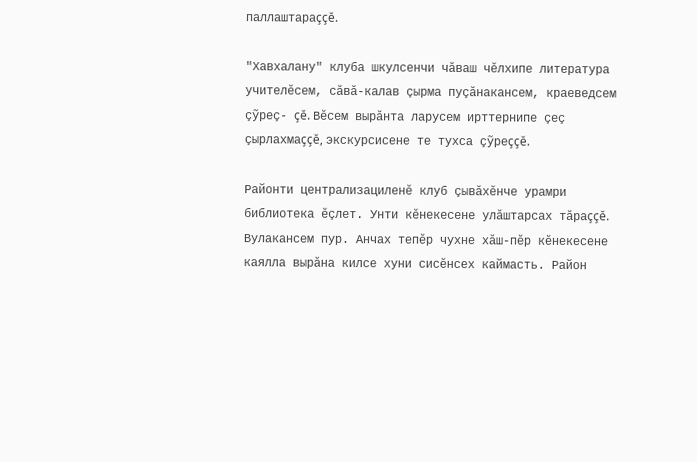паллаштараççĕ.

"Хавхалану" клуба шкулсенчи чăваш чĕлхипе литература учителĕсем, сăвă-калав çырма пуçăнакансем, краеведсем çỹреç- çĕ. Вĕсем вырăнта ларусем ирттернипе çеç çырлахмаççĕ, экскурсисене те тухса çỹреççĕ.

Районти централизациленĕ клуб çывăхĕнче урамри библиотека ĕçлет. Унти кĕнекесене улăштарсах тăраççĕ. Вулакансем пур. Анчах тепĕр чухне хăш-пĕр кĕнекесене каялла вырăна килсе хуни сисĕнсех каймасть. Район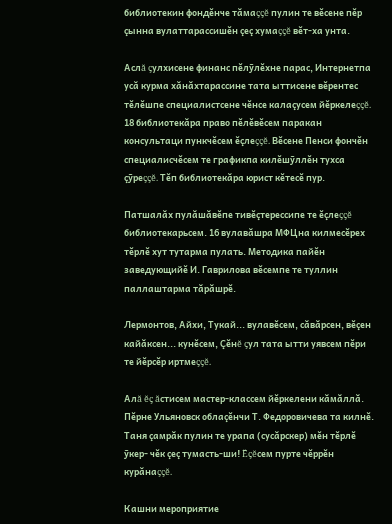библиотекин фондĕнче тăмаççĕ пулин те вĕсене пĕр çынна вулаттарассишĕн çеç хумаççĕ вĕт-ха унта.

Аслă çулхисене финанс пĕлỹлĕхне парас, Интернетпа усă курма хăнăхтарассине тата ыттисене вĕрентес тĕлĕшпе специалистсене чĕнсе калаçусем йĕркелеççĕ. 18 библиотекăра право пĕлĕвĕсем паракан консультаци пункчĕсем ĕçлеççĕ. Вĕсене Пенси фончĕн специалисчĕсем те графикпа килĕшỹллĕн тухса çỹреççĕ. Тĕп библиотекăра юрист кĕтесĕ пур.

Патшалăх пулăшăвĕпе тивĕçтерессипе те ĕçлеççĕ библиотекарьсем. 16 вулавăшра МФЦна килмесĕрех тĕрлĕ хут тутарма пулать. Методика пайĕн заведующийĕ И. Гаврилова вĕсемпе те туллин паллаштарма тăрăшрĕ.

Лермонтов, Айхи, Тукай... вулавĕсем, сăвăрсен, вĕçен кайăксен... кунĕсем, Çĕнĕ çул тата ытти уявсем пĕри те йĕрсĕр иртмеççĕ.

Алă ĕç ăстисем мастер-классем йĕркелени кăмăллă. Пĕрне Ульяновск облаçĕнчи Т. Федоровичева та килнĕ. Таня çамрăк пулин те урапа (сусăрскер) мĕн тĕрлĕ ỹкер- чĕк çеç тумасть-ши! Ĕçĕсем пурте чĕррĕн курăнаççĕ.

Кашни мероприятие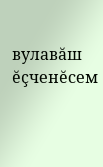вулавăш ĕçченĕсем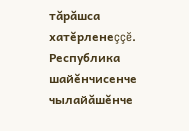тăрăшса хатĕрленеççĕ. Республика шайĕнчисенче чылайăшĕнче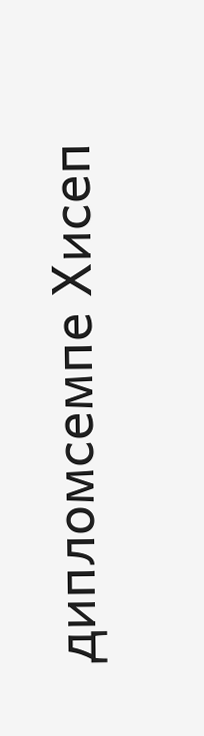дипломсемпе Хисеп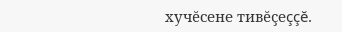хучĕсене тивĕçеççĕ.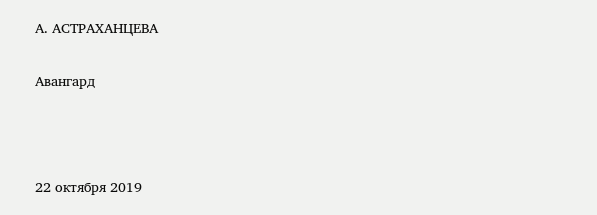А. АСТРАХАНЦЕВА

Авангард



22 октября 2019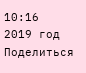10:16
2019 год
Поделиться